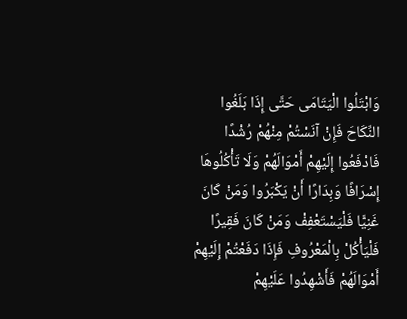وَابْتَلُوا الْيَتَامَى حَتَّى إِذَا بَلَغُوا النِّكَاحَ فَإِنْ آنَسْتُمْ مِنْهُمْ رُشْدًا فَادْفَعُوا إِلَيْهِمْ أَمْوَالَهُمْ وَلَا تَأْكُلُوهَا إِسْرَافًا وَبِدَارًا أَنْ يَكْبَرُوا وَمَنْ كَانَ غَنِيًّا فَلْيَسْتَعْفِفْ وَمَنْ كَانَ فَقِيرًا فَلْيَأْكُلْ بِالْمَعْرُوفِ فَإِذَا دَفَعْتُمْ إِلَيْهِمْ أَمْوَالَهُمْ فَأَشْهِدُوا عَلَيْهِمْ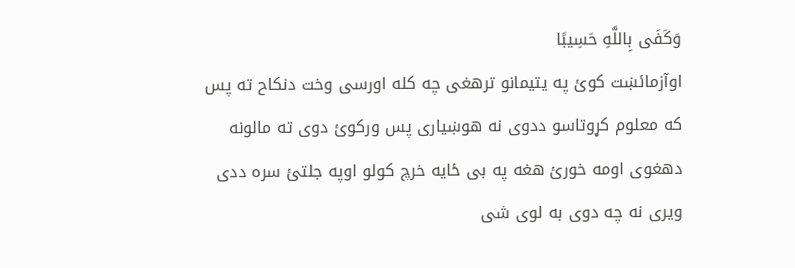وَكَفَى بِاللَّهِ حَسِيبًا
اوآزمائښت کوئ په یتیمانو ترهغی چه کله اورسی وخت دنکاح ته پس که معلوم کړوتاسو ددوی نه هوښیاری پس ورکوئ دوی ته مالونه دهغوی اومه خورئ هغه په بی ځایه خرچ کولو اوپه جلتئ سره ددی ویری نه چه دوی به لوی شی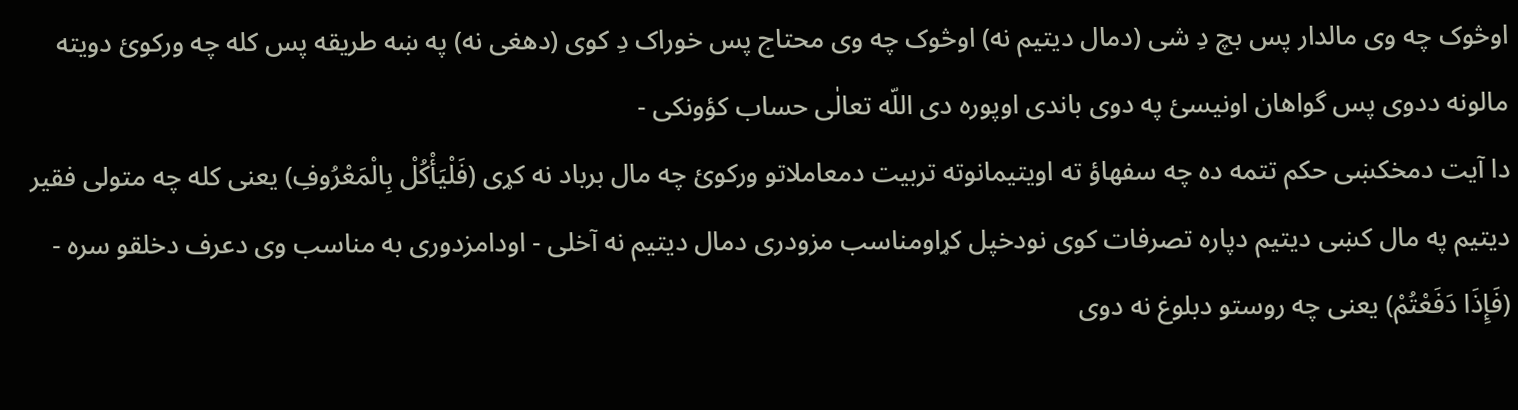اوڅوک چه وی مالدار پس بچ دِ شی (دمال دیتیم نه) اوڅوک چه وی محتاج پس خوراک دِ کوی (دهغی نه) په ښه طریقه پس کله چه ورکوئ دویته مالونه ددوی پس گواهان اونیسئ په دوی باندی اوپوره دی اللّه تعالٰی حساب کؤونکی -
دا آیت دمخکښی حکم تتمه ده چه سفهاؤ ته اویتیمانوته تربیت دمعاملاتو ورکوئ چه مال برباد نه کړی (فَلْيَأْكُلْ بِالْمَعْرُوفِ) یعنی کله چه متولی فقیر دیتیم په مال کښی دیتیم دپاره تصرفات کوی نودخپل کړاومناسب مزودری دمال دیتیم نه آخلی - اودامزدوری به مناسب وی دعرف دخلقو سره - (فَإِذَا دَفَعْتُمْ) یعنی چه روستو دبلوغ نه دوی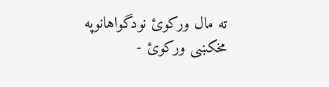ته مال ورکوئ نودگواهانوپه مخکښی ورکوئ -